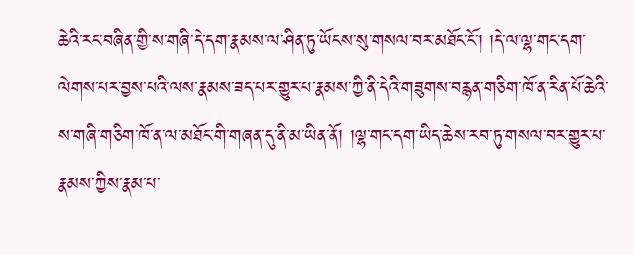ཆེའི་རང་བཞིན་གྱི་ས་གཞི་དེ་དག་རྣམས་ལ་ཤིན་ཏུ་ཡོངས་སུ་གསལ་བར་མཐོང་ངོ་། །དེ་ལ་ལྷ་གང་དག་ལེགས་པར་བྱས་པའི་ལས་རྣམས་ཟད་པར་གྱུར་པ་རྣམས་ཀྱི་ནི་དེའི་གཟུགས་བརྙན་གཅིག་ཁོ་ན་རིན་པོ་ཆེའི་ས་གཞི་གཅིག་ཁོ་ན་ལ་མཐོང་གི་གཞན་དུ་ནི་མ་ཡིན་ནོ། །ལྷ་གང་དག་ཡིད་ཆེས་རབ་ཏུ་གསལ་བར་གྱུར་པ་རྣམས་ཀྱིས་རྣམ་པ་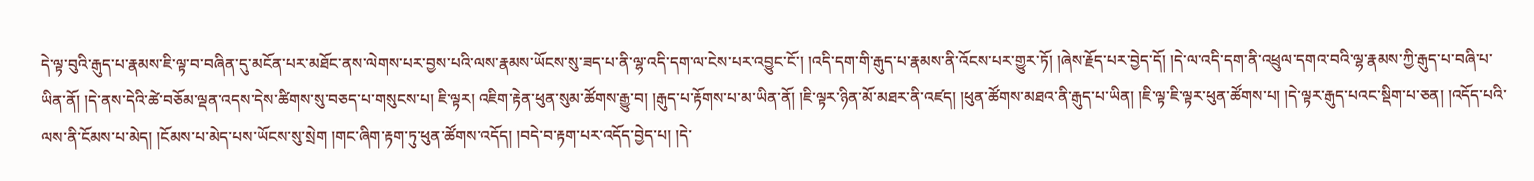དེ་ལྟ་བུའི་རྒུད་པ་རྣམས་ཇི་ལྟ་བ་བཞིན་དུ་མངོན་པར་མཐོང་ནས་ལེགས་པར་བྱས་པའི་ལས་རྣམས་ཡོངས་སུ་ཟད་པ་ནི་ལྷ་འདི་དག་ལ་ངེས་པར་འབྱུང་ངོ་། །འདི་དག་གི་རྒུད་པ་རྣམས་ནི་འོངས་པར་གྱུར་ཏོ། །ཞེས་རྗོད་པར་བྱེད་དོ། །དེ་ལ་འདི་དག་ནི་འཕྲུལ་དགའ་བའི་ལྷ་རྣམས་ཀྱི་རྒུད་པ་བཞི་པ་ཡིན་ནོ། །དེ་ནས་དེའི་ཚེ་བཅོམ་ལྡན་འདས་དེས་ཚིགས་སུ་བཅད་པ་གསུངས་པ། ཇི་ལྟར། འཇིག་རྟེན་ཕུན་སུམ་ཚོགས་རྒྱུ་བ། །རྒུད་པ་རྟོགས་པ་མ་ཡིན་ནོ། །ཇི་ལྟར་ཉིན་མོ་མཐར་ནི་འཛད། །ཕུན་ཚོགས་མཐའ་ནི་རྒུད་པ་ཡིན། །ཇི་ལྟ་ཇི་ལྟར་ཕུན་ཚོགས་པ། །དེ་ལྟར་རྒུད་པའང་སྡིག་པ་ཅན། །འདོད་པའི་ལས་ནི་ངོམས་པ་མེད། །ངོམས་པ་མེད་པས་ཡོངས་སུ་སྲེག །གང་ཞིག་རྟག་ཏུ་ཕུན་ཚོགས་འདོད། །བདེ་བ་རྟག་པར་འདོད་བྱེད་པ། །དེ་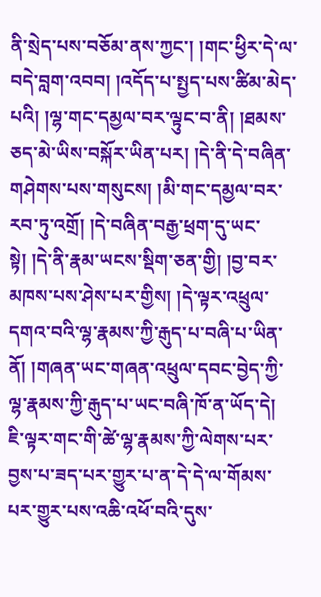ནི་སྲེད་པས་བཅོམ་ནས་ཀྱང་། །གང་ཕྱིར་དེ་ལ་བདེ་བླག་འབབ། །འདོད་པ་སྤྱད་པས་ཚིམ་མེད་པའི། །ལྷ་གང་དམྱལ་བར་ལྟུང་བ་ནི། །ཐམས་ཅད་མེ་ཡིས་བསྐོར་ཡིན་པར། །དེ་ནི་དེ་བཞིན་གཤེགས་པས་གསུངས། །མི་གང་དམྱལ་བར་རབ་ཏུ་འགྲོ། །དེ་བཞིན་བརྒྱ་ཕྲག་དུ་ཡང་སྟེ། །དེ་ནི་རྣམ་ཡངས་སྡིག་ཅན་གྱི། །བྱ་བར་མཁས་པས་ཤེས་པར་གྱིས། །དེ་ལྟར་འཕྲུལ་དགའ་བའི་ལྷ་རྣམས་ཀྱི་རྒུད་པ་བཞི་པ་ཡིན་ནོ། །གཞན་ཡང་གཞན་འཕྲུལ་དབང་བྱེད་ཀྱི་ལྷ་རྣམས་ཀྱི་རྒུད་པ་ཡང་བཞི་ཁོ་ན་ཡོད་དེ། ཇི་ལྟར་གང་གི་ཚེ་ལྷ་རྣམས་ཀྱི་ལེགས་པར་བྱས་པ་ཟད་པར་གྱུར་པ་ན་དེ་དེ་ལ་གོམས་པར་གྱུར་པས་འཆི་འཕོ་བའི་དུས་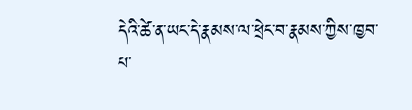དེའི་ཚེ་ན་ཡང་དེ་རྣམས་ལ་ཕྲེང་བ་རྣམས་ཀྱིས་ཁྱབ་པ་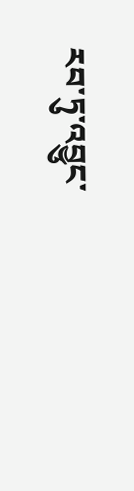རབ་ཏུ་འབྱུང་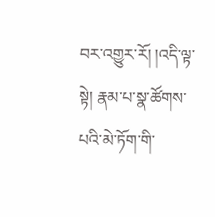བར་འགྱུར་རོ། །འདི་ལྟ་སྟེ། རྣམ་པ་སྣ་ཚོགས་པའི་མེ་ཏོག་གི་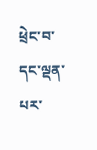ཕྲེང་བ་དང་ལྡན་པར་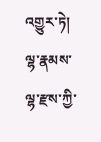འགྱུར་ཏེ། ལྷ་རྣམས་ལྷ་རྫས་ཀྱི་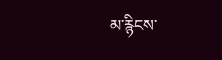མ་རྙིངས་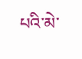པའི་མེ་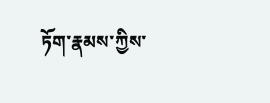ཏོག་རྣམས་ཀྱིས་